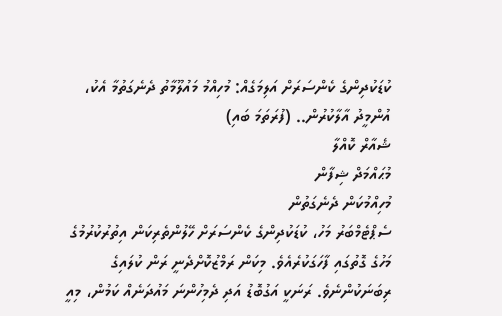ކުޑަކުދިންގެ ކެންސަރަށް އަލިމަގެއް: މުހިއްމު މައުލޫމާތު ދެނެގަތުމާ އެކު، އުންމީދު އާލާކުރުން.. (ފުރަތަމަ ބައި)
ޝެއާރް ކޮއްލާ
މުޙައްމަދް ޝިފާން
މުހިއްމުކަން ދެނެގަތުން
ސެޕްޓެމްބަރު މަހު، ކުޑަކުދިންގެ ކެންސަރަށް ހޭލުންތެރިކަން އިތުރުކުރުމުގެ މަހުގެ ގޮތުގައި ފާހަގަކުރެއެވެ. މިކަން ރަމްޒުކޮށްދެނީ ރަން ކުލައިގެ ރިބަނަކުންނެވެ. ރަނަކީ އަގުބޮޑު އަދި ދެމިހުންނަ މައުދަނެއް ކަމުން، މިއީ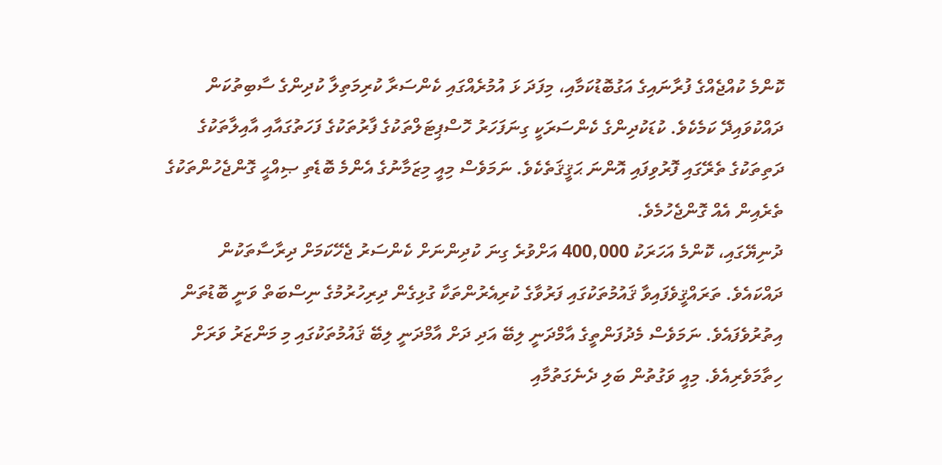ކޮންމެ ކުއްޖެއްގެ ފުރާނައިގެ އަގުބޮޑުކަމާއި، މިފަދަ ޅަ އުމުރެއްގައި ކެންސަރާ ކުރިމަތިލާ ކުދިންގެ ސާބިތުކަން ދައްކުވައިދޭ ކަމެކެވެ. ކުޑަކުދިންގެ ކެންސަރަކީ ގިނަފަހަރު ހޮސްޕިޓަލްތަކުގެ ފާރުތަކުގެ ފަހަތުގައާއި އާއިލާތަކުގެ ދަތިތަކުގެ ތެރޭގައި ފޮރުވިފައި އޮންނަ ޙަޤީޤަތެކެވެ. ނަމަވެސް މިއީ މިޒަމާނުގެ އެންމެ ބޮޑެތި ޞިއްޙީ ގޮންޖެހުންތަކުގެ ތެރެއިން އެއް ގޮންޖެހުމެވެ.
ދުނިޔޭގައި، ކޮންމެ އަހަރަކު 400,000 އަށްވުރެ ގިނަ ކުދިންނަށް ކެންސަރު ޖެހޭކަމަށް ދިރާސާތަކުން ދައްކައެވެ. ތަރައްޤީވެފައިވާ ޤައުމުތަކުގައި ފަރުވާގެ ކުރިއެރުންތަކާ ގުޅިގެން ދިރިހުރުމުގެ ނިސްބަތް ވަނީ ބޮޑުތަން އިތުރުވެފައެވެ. ނަމަވެސް މެދުފަންތީގެ އާމްދަނީ ލިބޭ އަދި ދަށް އާމްދަނީ ލިބޭ ޤައުމުތަކުގައި މި މަންޒަރު ވަރަށް ހިތާމަވެރިއެވެ. މިއީ ވަގުތުން ބަލި ދެނެގަތުމާއި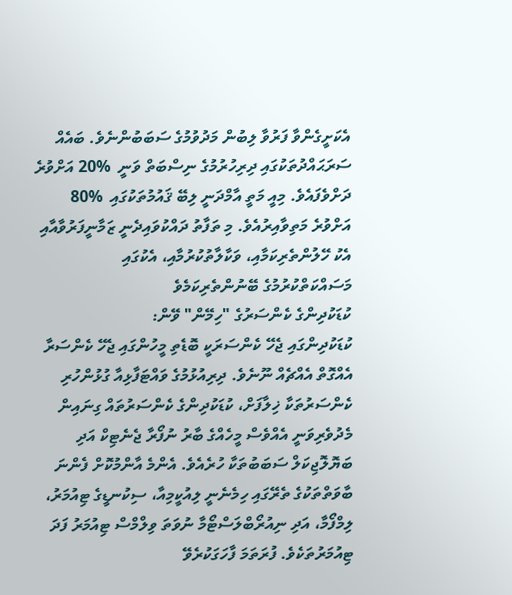އެކަށީގެންވާ ފަރުވާ ލިބުން މަދުވުމުގެ ސަބަބުންނެވެ. ބައެއް ސަރަޙައްދުތަކުގައި ދިރިހުރުމުގެ ނިސްބަތް ވަނީ  %20 އަށްވުރެ ދަށްވެފައެވެ. މިއީ މަތީ އާމްދަނީ ލިބޭ ޤައުމުތަކުގައި  %80 އަށްވުރެ މަތިވާއިރުއެވެ. މި ތަފާތު ދައްކުވައިދެނީ ޒަމާނީފަރުވާއާއި އެކު ހޭލުންތެރިކަމާއި، ވަކާލާތުކުރުމާއި، އެކުގައި މަސައްކަތްކުރުމުގެ ބޭނުންތެރިކަމެވެ
ކުޑަކުދިންގެ ކެންސަރުގެ "ހިމޭން" ވޭން:
ކުޑަކުދިންގައި ޖެހޭ ކެންސަރަކީ ބޮޑެތި މީހުންގައި ޖެހޭ ކެންސަރާ އެއްގޮތް އެއްޗެއް ނޫނެވެ. ދިރިއުޅުމުގެ ވައްޓަފާޅިއާ ގުޅުންހުރި ކެންސަރުތަކާ ޚިލާފަށް، ކުޑަކުދިންގެ ކެންސަރުތައް ގިނައިން މެދުވެރިވަނީ އެއްވެސް މީހެއްގެ ބާރު ނުފޯރާ ޖެނެޓިކް އަދި ބަޔޮލޮޖިކަލް ސަބަބުތަކާ ހުރެއެވެ. އެންމެ އާންމުކޮށް ފެންނަ ބާވަތްތަކުގެ ތެރޭގައި ހިމެނެނީ ލިއުކީމިއާ، ސިކުނޑީގެ ޓިއުމަރު، ލިމްފޯމާ، އަދި ނިއުރޯބްލަސްޓޯމާ ނުވަތަ ވިލްމްސް ޓިއުމަރު ފަދަ ޓިއުމަރުތަކެވެ. ފުރަތަމަ ފާހަގަކުރެވޭ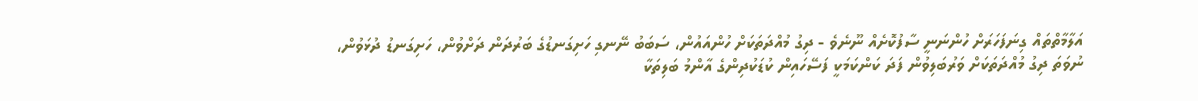އަލާމާތްތައް ގިނަފަހަރަށް ހުންނަނީ ސާފުކޮށެއް ނޫނެވެ - ދިގު މުއްދަތަކަށް ހުންއައުން، ސަބަބު ނޭނގި ހަށިގަނޑުގެ ބަރުދަން ދަށްވުން، ހަށިގަނޑު ދުޅަވުން، ނުވަތަ ދިގު މުއްދަތަކަށް ވަރުބަލިވުން ފަދަ ކަންކަމަކީ ފަސޭހައިން ކުޑަކުދިންގެ އާންމު ބަލިތަކާ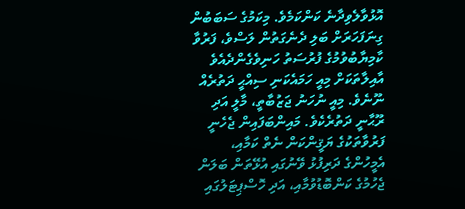އޮޅުވާލެވިދާނެ ކަންކަމެވެ. މިކަމުގެ ސަބަބުން ގިނަފަހަރަށް ބަލި ދެނެގަތުން ލަސްވެ، ފަރުވާ ކާމިޔާބުވުމުގެ ފުރުސަތު ހަނިވެގެންދެއެވެ
އާއިލާތަކަށް މިއީ ހަމައެކަނި ސިއްޙީ ދަތުރެއް ނޫނެވެ. މިއީ ނުހަނު ޖަޒުބާތީ، މާލީ އަދި ރޫޙާނީ ދަތުރެކެވެ. މައިންބަފައިން ޖެހެނީ ފަރުވާތަކުގެ ޔަޤީންކަން ނެތް ކަމާއި، އެމީހުންގެ ދަރިފުޅު ވޭނުގައި އުޅޭތަން ބަލަން ޖެހުމުގެ ކަންބޮޑުވުމާއި، އަދި ހޮސްޕިޓަލުގައި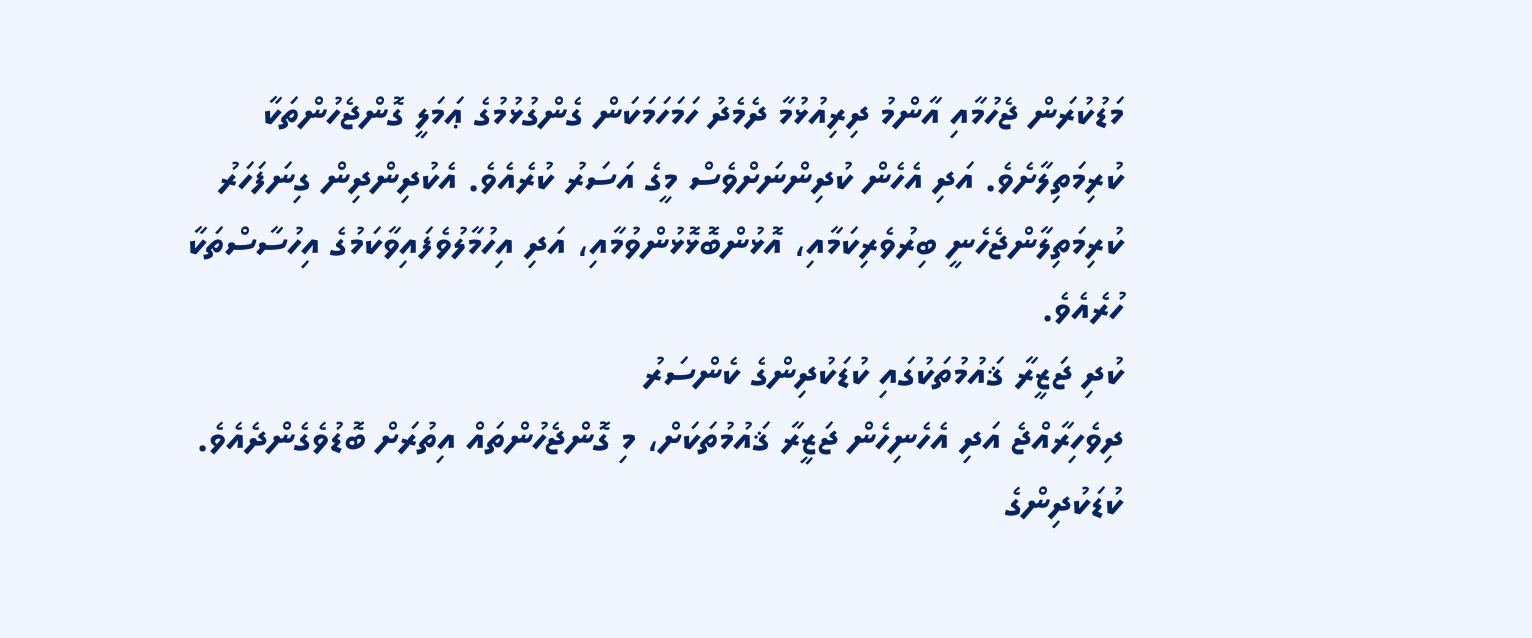މަޑުކުރަން ޖެހުމާއި އާންމު ދިރިއުޅުމާ ދެމެދު ހަމަހަމަކަން ގެންގުޅުމުގެ ޢަމަލީ ގޮންޖެހުންތަކާ ކުރިމަތިލާށެވެ. އަދި އެހެން ކުދިންނަށްވެސް މީގެ އަސަރު ކުރެއެވެ. އެކުދިންދިން ގިނަފަހަރު ކުރިމަތިލާންޖެހެނީ ބިރުވެރިކަމާއި، އޮޅުންބޮޅޮޅުންވުމާއި، އަދި އިހުމާލުވެފައިވާކަމުގެ އިހުސާސްތަކާ ހުރެއެވެ.
ކުދި ޖަޒީރާ ޤައުމުތަކުގައި ކުޑަކުދިންގެ ކެންސަރު
ދިވެހިރާއްޖެ އަދި އެހެނިހެން ޖަޒީރާ ޤައުމުތަކަށް، މި ގޮންޖެހުންތައް އިތުރަށް ބޮޑުވެގެންދެއެވެ. ކުޑަކުދިންގެ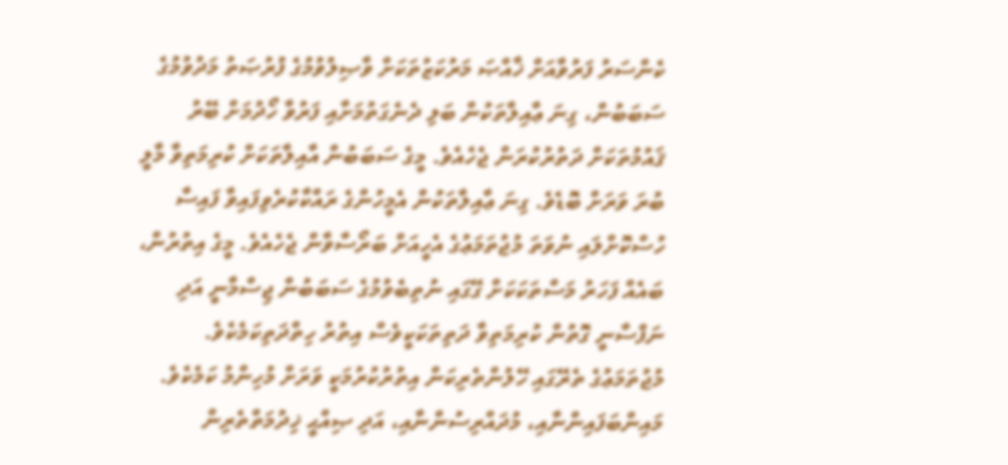ކެންސަރު ފަރުވާއަށް ޚާއްޞަ މަރުކަޒުތަކަށް ވާޞިލުވުމުގެ ފުރުޞަތު މަދުވުމުގެ ސަބަބުން، ގިނަ ޢާއިލާތަކުން ބަލި ދެނެގަތުމަށާއި ފަރުވާ ހޯދުމަށް ބޭރު ޤައުމުތަކަށް ދަތުރުކުރަން ޖެހެއެވެ. މީގެ ސަބަބުން އާއިލާތަކަށް ކުރިމަތިވާ މާލީ ބުރަ ވަރަށް ބޮޑެވެ. ގިނަ ޢާއިލާތަކުން އެމީހުންގެ ރައްކާކުރެވިފައިވާ ފައިސާ ހުސްކޮށްލައި ނުވަތަ މުޖުތަމަޢުގެ އެހީއަށް ބަރޯސާވާން ޖެހެއެވެ. މީގެ އިތުރުން، ބައެއް ފަހަރު މަސްތަކަކަށް ގޭގައި ނުތިބެވުމުގެ ސަބަބުން ޖިސްމާނީ އަދި ނަފްސާނީ ގޮތުން ކުރިމަތިވާ ދަތިތަކަކީވެސް އިތުރު ހިތްދަތިކަމެކެވެ.
މުޖުތަމަޢުގެ ތެރޭގައި ހޭލުންތެރިކަން އިތުރުކުރުމަކީ ވަރަށް މުހިންމު ކަމެކެވެ. މައިންބަފައިންނާއި، މުދައްރިސުންނާއި، އަދި ޞިއްޙީ ޚިދުމަތްތެރިން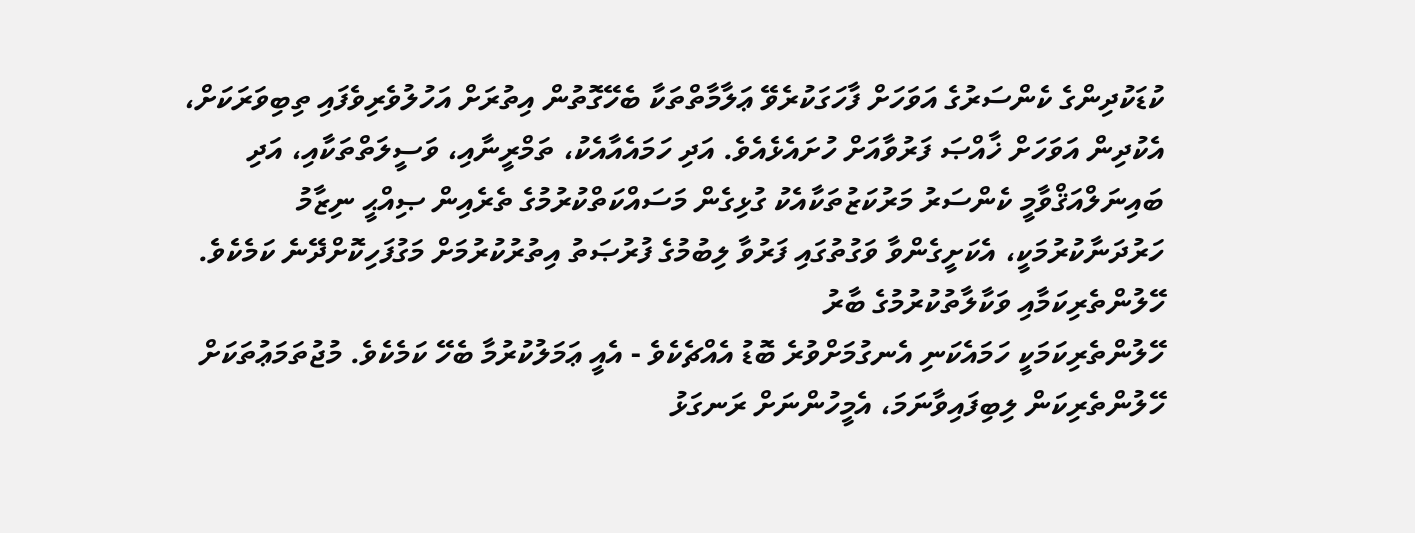ކުޑަކުދިންގެ ކެންސަރުގެ އަވަހަށް ފާހަގަކުރެވޭ ޢަލާމާތްތަކާ ބެހޭގޮތުން އިތުރަށް އަހުލުވެރިވެފައި ތިބިވަރަކަށް، އެކުދިން އަވަހަށް ޚާއްޞަ ފަރުވާއަށް ހުށައެޅެއެވެ. އަދި ހަމައެއާއެކު، ތަމްރީނާއި، ވަސީލަތްތަކާއި، އަދި ބައިނަލްއަޤްވާމީ ކެންސަރު މަރުކަޒުތަކާއެކު ގުޅިގެން މަސައްކަތްކުރުމުގެ ތެރެއިން ޞިއްޙީ ނިޒާމު ހަރުދަނާކުރުމަކީ، އެކަށީގެންވާ ވަގުތުގައި ފަރުވާ ލިބުމުގެ ފުރުޞަތު އިތުރުކުރުމަށް މަގުފަހިކޮށްދޭނެ ކަމެކެވެ.
ހޭލުންތެރިކަމާއި ވަކާލާތުކުރުމުގެ ބާރު
ހޭލުންތެރިކަމަކީ ހަމައެކަނި އެނގުމަށްވުރެ ބޮޑު އެއްޗެކެވެ - އެއީ ޢަމަލުކުރުމާ ބެހޭ ކަމެކެވެ. މުޖުތަމަޢުތަކަށް ހޭލުންތެރިކަން ލިބިފައިވާނަމަ، އެމީހުންނަށް ރަނގަޅު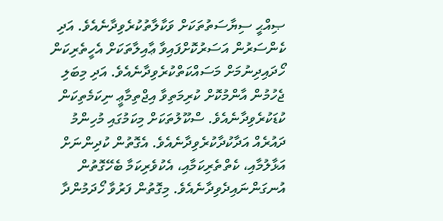ޞިއްޙީ ސިޔާސަތުތަކަށް ވަކާލާތުކުރެވިދާނެއެވެ. އަދި ކެންސަރުން އަސަރުކޮށްފައިވާ ޢާއިލާތަކަށް އެހީތެރިކަން ހޯދައިދިނުމަށް މަސައްކަތްކުރެވިދާނެއެވެ. އަދި މިބަލި ޖެހުމުން އާންމުކޮށް ކުރިމަތިވާ އިޖްތިމާޢީ ނިކަމެތިކަން ކުޑަކުރެވިދާނެއެވެ. ސްކޫލުތަކަށް މިކަމުގައި މުހިންމު ދައުރެއް އަދާކުދާކުރެވިދާނެއެވެ. އެގޮތުން ކުދިންނަށް އަޅާލުމާއި، ކެތްތެރިކަމާއި، އެކުވެރިކަމާ ބެހޭގޮތުން އުނގަންނައިދެވިދާނެއެވެ. މިގޮތުން ފަރުވާ ހޯދަމުންދާ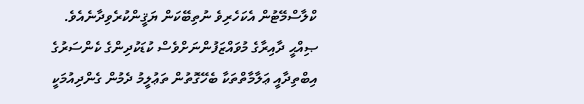ކްލާސްމޭޓުން އެކަހެރިވެ ނުތިބޭކަން ޔަޤީންކުރެވިދާނެއެވެ.
ޞިއްޙީ ދާއިރާގެ މުވައްޒަފުންނަށްވެސް ކުޑަކުދިންގެ ކެންސަރުގެ އިބްތިދާއީ ޢަލާމާތްތަކާ ބެހޭގޮތުން ތަޢުލީމު ދެމުން ގެންދިއުމަކީ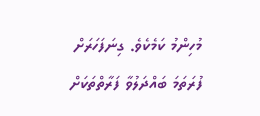މުހިންމު ކަމެކެވެ. ގިނަފަހަރަށް ފުރަތަމަ ބައްދަލުވާ ފަރާތްތަކަށް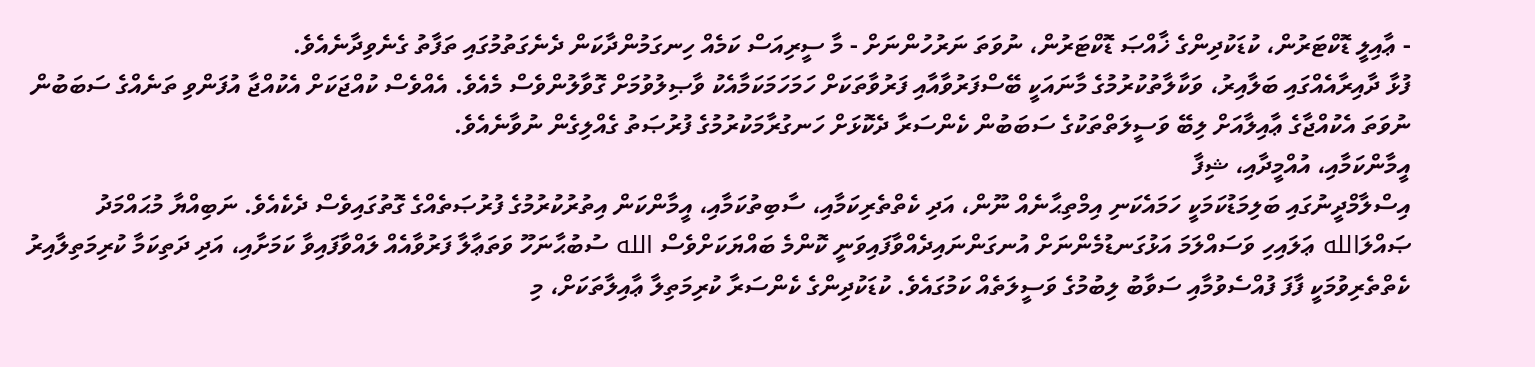- ޢާއިލީ ޑޮކްޓަރުން، ކުޑަކުދިންގެ ޚާއްޞަ ޑޮކްޓަރުން، ނުވަތަ ނަރުހުންނަށް - މާ ސީރިއަސް ކަމެއް ހިނގަމުންދާކަން ދެނެގަތުމުގައި ތަފާތު ގެނެވިދާނެއެވެ.
ފުޅާ ދާއިރާއެއްގައި ބަލާއިރު، ވަކާލާތުކުރުމުގެ މާނައަކީ ބޭސްފަރުވާއާއި ފަރުވާތަކަށް ހަމަހަމަކަމާއެކު ވާޞިލުވުމަށް ގޮވާލުންވެސް މެއެވެ. އެއްވެސް ކުއްޖަކަށް އެކުއްޖާ އުފަންވި ތަނެއްގެ ސަބަބުން ނުވަތަ އެކުއްޖާގެ ޢާއިލާއަށް ލިބޭ ވަސީލަތްތަކުގެ ސަބަބުން ކެންސަރާ ދެކޮޅަށް ހަނގުރާމަކުރުމުގެ ފުރުޞަތު ގެއްލިގެން ނުވާނެއެވެ.
އީމާންކަމާއި، އުއްމީދާއި، ޝިފާ
އިސްލާމްދީނުގައި ބަލިމަޑުކަމަކީ ހަމައެކަނި އިމްތިޙާނެއް ނޫން، އަދި ކެތްތެރިކަމާއި، ސާބިތުކަމާއި، އީމާންކަން އިތުރުކުރުމުގެ ފުރުޞަތެއްގެ ގޮތުގައިވެސް ދެކެއެވެ. ނަބިއްޔާ މުޙައްމަދު ޞައްލަالله ޢަލައިހި ވަސައްލަމަ އަޅުގަނޑުމެންނަށް އުނގަންނައިދެއްވާފައިވަނީ ކޮންމެ ބައްޔަކަށްވެސް الله ސުބުޙާނަހޫ ވަތަޢާލާ ފަރުވާއެއް ލައްވާފައިވާ ކަމަށާއި، އަދި ދަތިކަމާ ކުރިމަތިލާއިރު ކެތްތެރިވުމަކީ ފާފަ ފުއްސެވުމާއި ސަވާބު ލިބުމުގެ ވަސީލަތެއް ކަމުގައެވެ. ކުޑަކުދިންގެ ކެންސަރާ ކުރިމަތިލާ ޢާއިލާތަކަށް، މި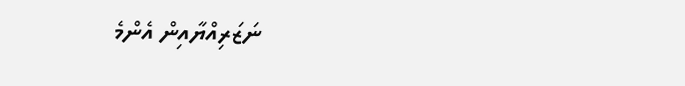ނަޒަރިއްޔާއިން އެންމެ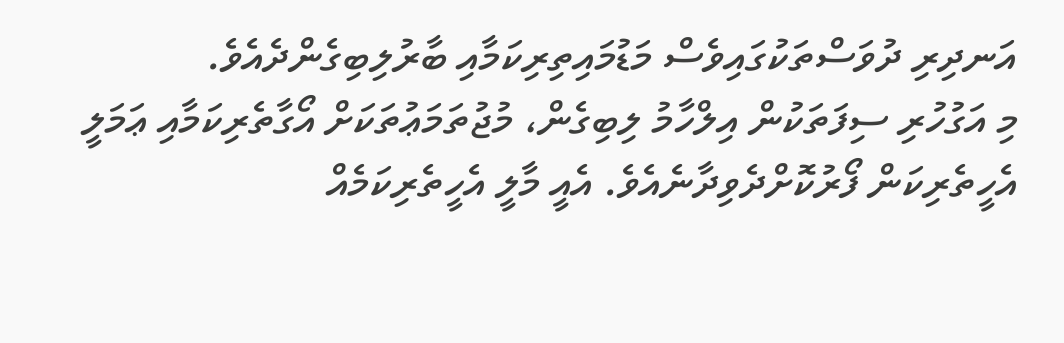އަނދިރި ދުވަސްތަކުގައިވެސް މަޑުމައިތިރިކަމާއި ބާރުލިބިގެންދެއެވެ.
މި އަގުހުރި ސިފަތަކުން އިލްހާމު ލިބިގެން، މުޖުތަމަޢުތަކަށް އޯގާތެރިކަމާއި ޢަމަލީ އެހީތެރިކަން ފޯރުކޮށްދެވިދާނެއެވެ. އެއީ މާލީ އެހީތެރިކަމެއް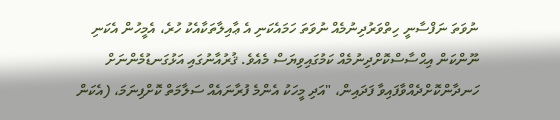ނުވަތަ ނަފްސާނީ ހިތްވަރުދިނުމެއް ނުވަތަ ހަމައެކަނި އެ ޢާއިލާތަކާއެކު ހުރެ، އެމީހުން އެކަނި ނޫންކަން އިޙްސާސްކޮށްދިނުމެއް ކަމުގައިވިޔަސް މެއެވެ. ޤުރުއާނުގައި އަޅުގަނޑުމެންނަށް ހަނދާންކޮށްދެއްވާފައިވާ ފަދައިން، "އަދި މީހަކު އެންމެ ފުރާނައެއް ސަލާމަތް ކޮށްފިނަމަ، (އެކަން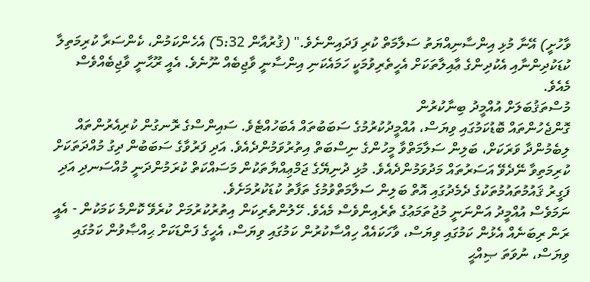ވާހުށީ) އޭނާ މުޅި އިންސާނިއްޔަތު ސަލާމަތް ކުރި ފަދައިންނެވެ." (ޤުރުއާން 5:32) އެހެންކަމުން، ކެންސަރާ ކުރިމަތިލާ ކުޑަކުދިންނާއި އެކުދިންގެ ޢާއިލާތަކަށް އެހީތެރިވުމަކީ ހަމައެކަނި އިންސާނީ ވާޖިބެއް ނޫނެވެ. އެއީ ރޫޙާނީ ވާޖިބެއްވެސް މެއެވެ.
މުސްތަޤުބަލަށް އުއްމީދު ބިނާކުރުން
ގޮންޖެހުންތައް ބޮޑުކަމުގައި ވިޔަސް، އުއްމީދުކުރުމުގެ ސަބަބުތައް އެބަހުއްޓެވެ. ސައިންސްގެ ރޮނގުން ކުރިއެރުންތައް ލިބެމުންދާ ވަރަކަށް، ބަލިން ސަލާމަތްވާ މީހުންގެ ނިސްބަތް އިތުރުވަމުންދެއެވެ. އަދި ފަރުވާގެ ސަބަބުން ދިގު މުއްދަތަކަށް ކުރިމަތިވާ ނޭދެވޭ އަސަރުތައް މަދުވަމުންދެއެވެ. މުޅި ދުނިޔޭގެ ޖަމްޢިއްޔާތަކުން މަސައްކަތް ކުރަމުންދަނީ މުއްސަނދި އަދި ފަގީރު ޤައުމުތައުމުތަކުގެ ދެމެދުގައި އޮތް ބަލިން ސަލާމަތްވުމުގެ ތަފާތު ކުޑަކުރުމަށެވެ.
ނަމަވެސް އުއްމީދު އަންނަނީ މުޖުތަމަޢުގެ ތެރެއިންވެސް މެއެވެ. ހޭލުންތެރިކަން އިތުރުކުރުމަށް ކުރެވޭ ކޮންމެ ކަމަކުން - އެއީ ރަން ރިބަނެއް އެޅުން ކަމުގައި ވިޔަސް، ވާހަކައެއް ހިއްސާކުރުން ކަމުގައި ވިޔަސް، އެހީގެ ފަންޑަކަށް ޙިއްޞާވުން ކަމުގައި ވިޔަސް، ނުވަތަ ޞިއްޙީ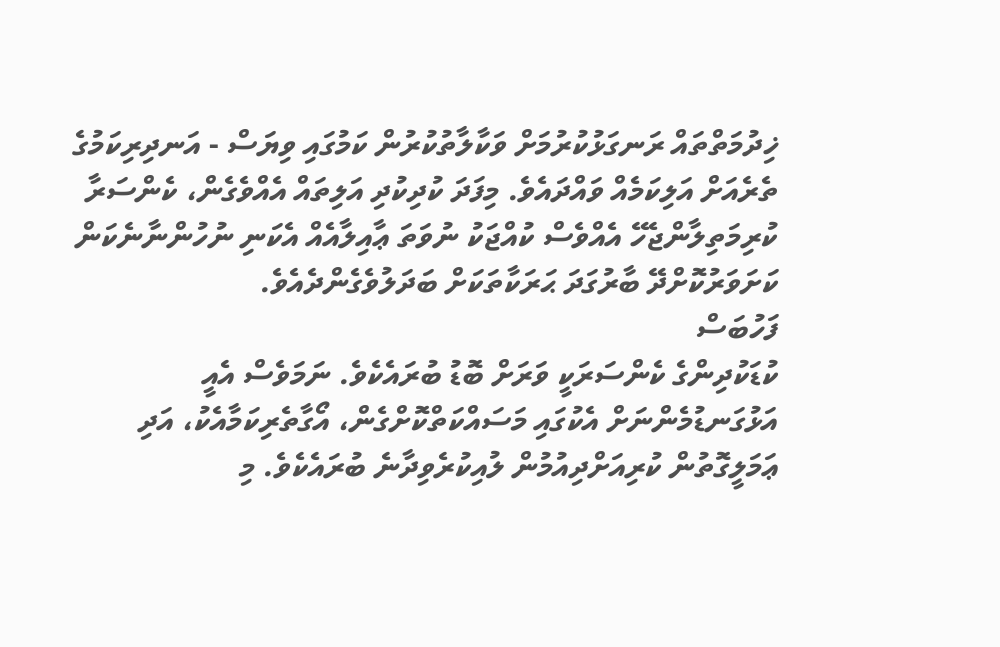ޚިދުމަތްތައް ރަނގަޅުކުރުމަށް ވަކާލާތުކުރުން ކަމުގައި ވިޔަސް - އަނދިރިކަމުގެ ތެރެއަށް އަލިކަމެއް ވައްދައެވެ. މިފަދަ ކުދިކުދި އަލިތައް އެއްވެގެން، ކެންސަރާ ކުރިމަތިލާންޖެހޭ އެއްވެސް ކުއްޖަކު ނުވަތަ ޢާއިލާއެއް އެކަނި ނުހުންނާނެކަން ކަށަވަރުކޮށްދޭ ބާރުގަދަ ޙަރަކާތަކަށް ބަދަލުވެގެންދެއެވެ.
ފަހުބަސް
ކުޑަކުދިންގެ ކެންސަރަކީ ވަރަށް ބޮޑު ބުރައެކެވެ. ނަމަވެސް އެއީ އަޅުގަނޑުމެންނަށް އެކުގައި މަސައްކަތްކޮށްގެން، އޯގާތެރިކަމާއެކު، އަދި ޢަމަލީގޮތުން ކުރިއަށްދިއުމުން ލުއިކުރެވިދާނެ ބުރައެކެވެ. މި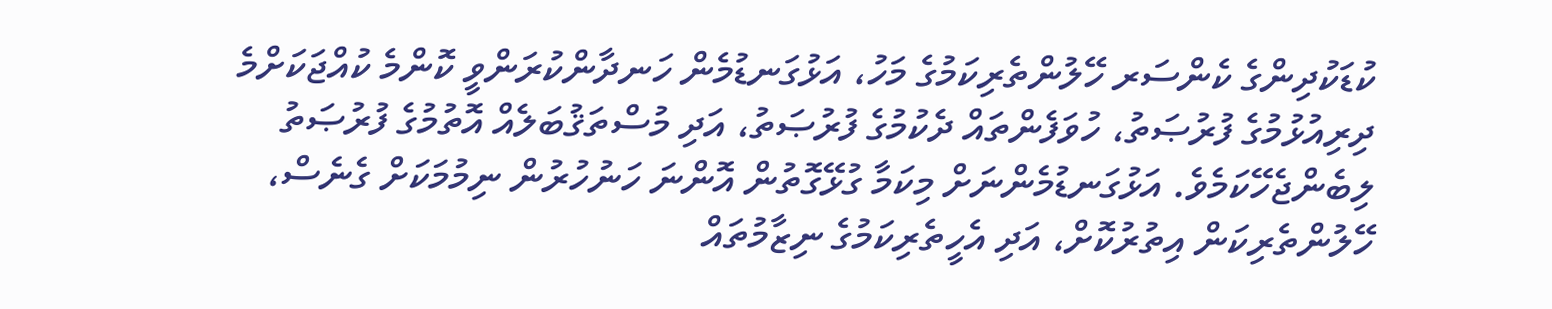ކުޑަކުދިންގެ ކެންސަރ ހޭލުންތެރިކަމުގެ މަހު، އަޅުގަނޑުމެން ހަނދާންކުރަންވީ ކޮންމެ ކުއްޖަކަށްމެ ދިރިއުޅުމުގެ ފުރުޞަތު، ހުވަފެންތައް ދެކުމުގެ ފުރުޞަތު، އަދި މުސްތަޤުބަލެއް އޮތުމުގެ ފުރުޞަތު ލިބެންޖެހޭކަމެވެ. އަޅުގަނޑުމެންނަށް މިކަމާ ގުޅޭގޮތުން އޮންނަ ހަނުހުރުން ނިމުމަކަށް ގެނެސް، ހޭލުންތެރިކަން އިތުރުކޮށް، އަދި އެހީތެރިކަމުގެ ނިޒާމުތައް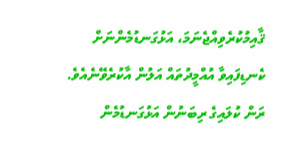ޤާއިމުކުރެވިއްޖެނަމަ، އަޅުގަނޑުމެންނަށް ކެނޑިފައިވާ އުއްމީދުތައް އަލުން އާކުރެވޭނެއެވެ.
ރަން ކުލައިގެ ރިބަނުން އަޅުގަނޑުމެން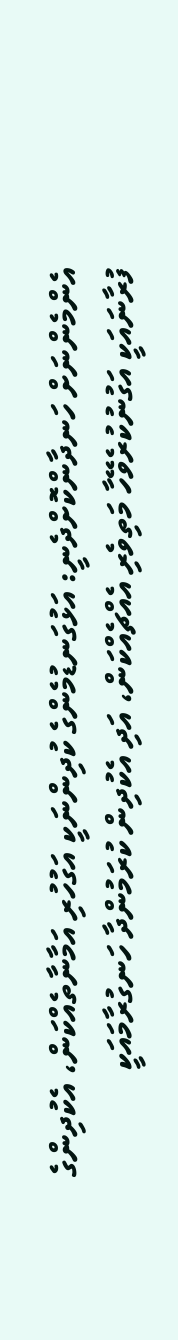އެންމެންނަށް ހަނދާންކޮށްދެނީ: އަޅުގަނޑުމެންގެ ކުދިންނަކީ އަގުހުރި އަމާނާތެއްކަން، އެކުދިންގެ ފުރާނައަކީ އަގުނުކުރެވޭހާ މަތިވެރި އެއްޗެއްކަން، އަދި އެކުދިން ކުރަމުންދާ ހަނގުރާމައަކީ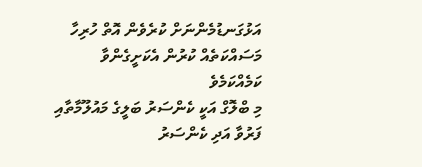އަޅުގަނޑުމެންނަށް ކުރެވެން އޮތް ހުރިހާ މަސައްކަތެއް ކުރުން އެކަށީގެންވާ ކަމެއްކަމެވެ
މި ބްލޮގް އަކީ ކެންސަރު ބަލީގެ މައުލޫމާތާއި ފަރުވާ އަދި ކެންސަރު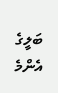ބަލީގެ އެންމެ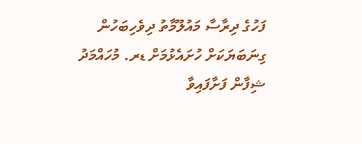ފަހުގެ ދިރާސާ މައުލޫމާތު ދިވެހިބަހުން ގިނަބަޔަކަށް ހުށައެޅުމަށް ޑރ. މުހައްމަދު ޝިފާން ފަށާފައިވާ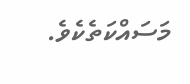މަސައްކަތެކެވެ.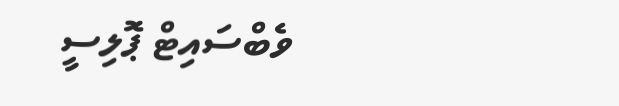ވެބްސައިޓް ޕޮލިސީ